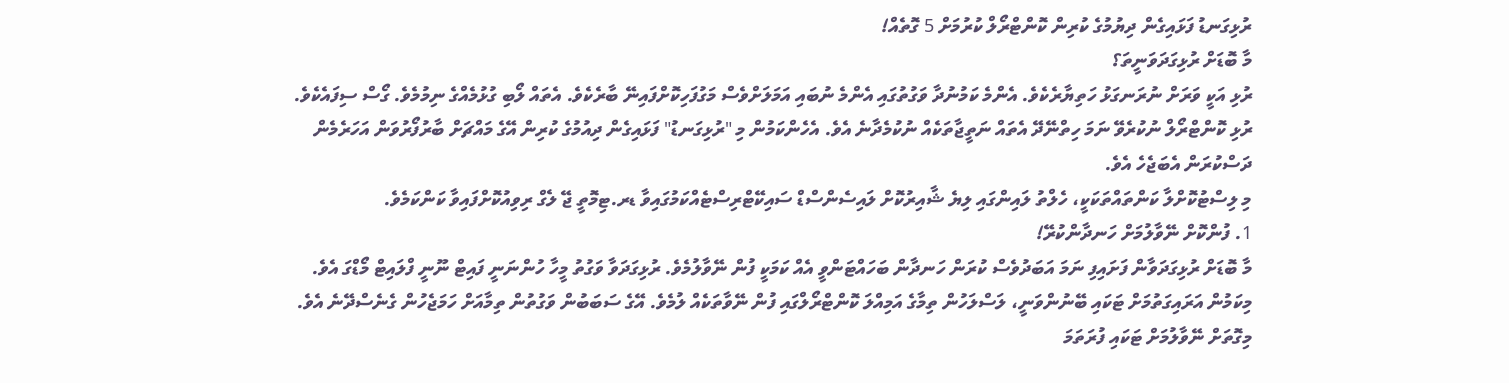ރުޅިގަނޑު ފަޅައިގެން ދިޔުމުގެ ކުރިން ކޮންޓްރޯލް ކުރުމަށް 5 ގޮތެއް!
މާ ބޮޑަށް ރުޅިގަދަވަނީތަ؟
ރުޅި އަކީ ވަރަށް ނުރަނގަޅު ހަތިޔާރެކެވެ. އެންމެ ކަމުނުދާ ވަގުތުގައި އެންމެ ނުބައި އަމަލަށްވެސް މަގުފަހިކޮށްފައިނޭ ބާރެކެވެ. އެތައް ލޯބި ގުޅުމެއްގެ ނިމުމެވެ. ގޯސް ސިފައެކެވެ. ރުޅި ކޮންޓްރޯލް ނުކުރެވޭ ނަމަ ހިތްނޭދޭ އެތައް ނަތީޖާތަކެއް ނުކުމެދާނެ އެވެ. އެހެންކަމުން މި "ރުޅިގަނޑު" ފަޅައިގެން ދިއުމުގެ ކުރިން އޭގެ މައްޗަށް ބާރުފޯރުވަން އަހަރެމެން ދަސްކުރަން އެބަޖެހެ އެވެ.
މި ލިސްޓުކޮށްލާ ކަންތައްތަކަކީ، ހެލްތު ލައިންގައި ލިޔެ ޝާއިރުކޮށް ލައިސެންސްޑް ސައިކޭޓްރިސްޓެއްކަމުގައިވާ ޑރ.ޓިމޮތީ ޖޭ ލެގް ރިވިއުކޮށްފައިވާ ކަންކަމެވެ.
1. ފުންކޮށް ނޭވާލުމަށް ހަނދާންކުރޭ!
މާ ބޮޑަށް ރުޅިގަދަވާން ފަށައިފި ނަމަ އަބަދުވެސް ކުރަން ހަނދާން ބަހައްޓަންވީ އެއް ކަމަކީ ފުން ނޭވާލުމެވެ. ރުޅިގަދަވާ ވަގުތު މީހާ ހުންނަނީ ފައިޓް ނޫނީ ފްލައިޓް މޯޑްގަ އެވެ. މިކަމުން އަރައިގަތުމަށް ޓަކައި ބޭނުންވަނީ، ލަސްލަހުން ތިމާގެ އަމިއްލަ ކޮންޓްރޯލްގައި ފުން ނޭވާތަކެއް ލުމެވެ. އޭގެ ސަބަބުން ވަގުތުން ތިމާއަށް ހަމަޖެހުން ގެނެސްދޭނެ އެވެ. މިގޮތަށް ނޭވާލުމަށް ޓަކައި ފުރަތަމަ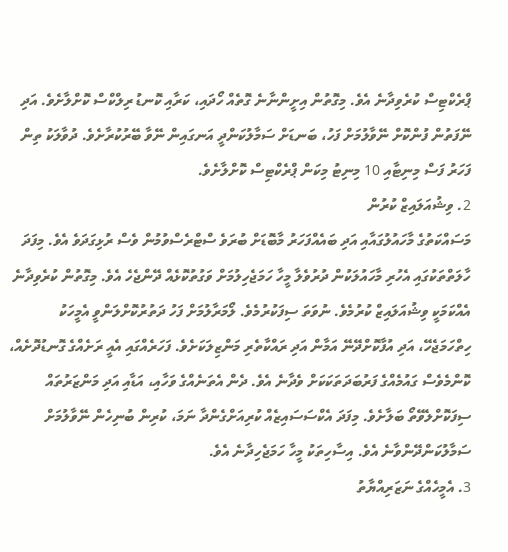ޕްރެކްޓިސް ކުރެވިދާނެ އެވެ. މިގޮތުން އިށީންނާނެ ގޮތެއް ހޯދައި، ކަރާއި ކޮނޑު ރިލްކްސް ކޮށްލާށެވެ. އަދި ނޭފަތުން ފުންކޮށް ނޭވާލުމަށް ފަހު، ބަނޑަށް ސަމާލުކަންދީ އަނގައިން ނޭވާ ބޭރުކުރާށެވެ. ދުވާލަކު ތިން ފަހަރު ފަސް މިނިޓާއި 10 މިނިޓު މިކަން ޕްރެކްޓިސް ކޮށްލާށެވެ.
2. ވިޝުއަލައިޒް ކުރުން
މަސައްކަތުގެ މާހައުލުގައާއި އަދި ބައެއްފަހަރު މާބޮޑަށް ބުރަވެ ސްޓްރެސްވުމުން ވެސް ރުޅިގަދަވެ އެވެ. މިފަދަ ހާލަތްތަކުގައި އެހުރި މާހައުލަކުން ދުރުވެލާ މީހާ ހަމަޖެހިލުމަށް ވަގުތުކޮޅެއް ދޭންޖެހެ އެވެ. މިގޮތުން ކުރެވިދާނެ އެއްކަމަކީ ވިޝުއަލައިޒް ކުރުމެވެ. ނުވަތަ ސިފަކުރުމެވެ. ލޯމަރާލުމަށް ފަހު ދަތުރުކޮށްލަންވީ އެމީހަކު ހިތްހަމަޖެހޭ، އަދި އުފާކޮށްދޭނޭ އަމާން އަދި ރައްކާތެރި މަންޒިލަކަށެވެ. ފަހަރެއްގައި އެއީ ރަށެއްގެ ގޮނޑުދޮށެއް، ކޮންމެވެސް ގައުމެއްގެ ފަރުބަދަތަކަކަށް ވެދާނެ އެވެ. ދެން އެތަނެއްގެ ވަހާއި، އަޑާއި އަދި މަންޒަރުތައް ސިފަކޮށްލެވޭތޯ ބަލާށެވެ. މިފަދަ އެކްސަސައިޒެއް ކުރިއަށްގެންދާ ނަމަ، ކުރިން ބުނިހެން ނޭވާލުމަށް ސަމާލުކަންދޭންވާނެ އެވެ. އިސާހިތަކު މީހާ ހަމަޖެހިދާނެ އެވެ.
3. އެމީހެއްގެ ނަޒަރިއްޔާތު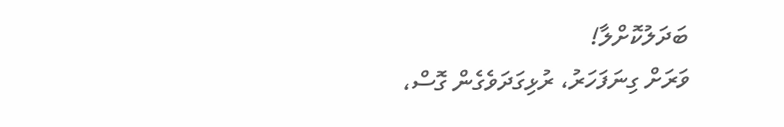ބަދަލުކޮށްލާ!
ވަރަށް ގިނަފަހަރު، ރުޅިގަދަވެގެން ގޮސް،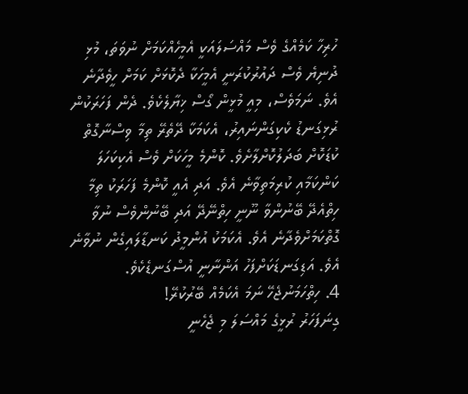ހުރިހާ ކަމެއްގެ ވެސް މައްސަލައަކީ އެމީހެއްކަމަށް ނުވަތަ، މުޅި ދުނިޔެ ވެސް ދައުރުކުރަނީ އެމީހަކާ ދެކޮޅަށް ކަމަށް ހީވެދާނެ އެވެ. ނަމަވެސް، މިއީ މުޅީން ގޯސް ޚިޔާލެކެވެ. ދެން ފަހަރަކުން ރުޅިގަނޑު ކެކިގަންނައިރު، އެކަމަކާ ދޭތެރޭ ތިމާ ވިސްނާގޮތް ކުޑަކޮށް ބަދަލުކޮށްލާށެވެ. ކޮންމެ މީހަކަށް ވެސް އެކިކަހަލަ ކަންކަމާއި ކުރިމަތިވާނެ އެވެ. އަދި އެއީ ކޮންމެ ފަހަރަކު ތިމާ ހިތްއެދޭ ބޭނުންވާ ނޫނީ ހިތްނޭދޭ އަދި ބޭނުންވެސް ނުވާ ގޮތްކަމަށްވެދާނެ އެވެ. އެކަމަކު އުންމީދު ކަނޑާލައިގެން ނުވާނެ އެވެ. އަޑިގަނޑަކަށްފަހު އަންނާނީ އުސްގަނޑެކެވެ.
4. ހިތްހަމަނުޖެހޭ ނަމަ އެކަމެއް ބޭރުކުރޭ!
ގިނަފަހަރު ރުޅީގެ މައްސަލަ މި ޖެހެނީ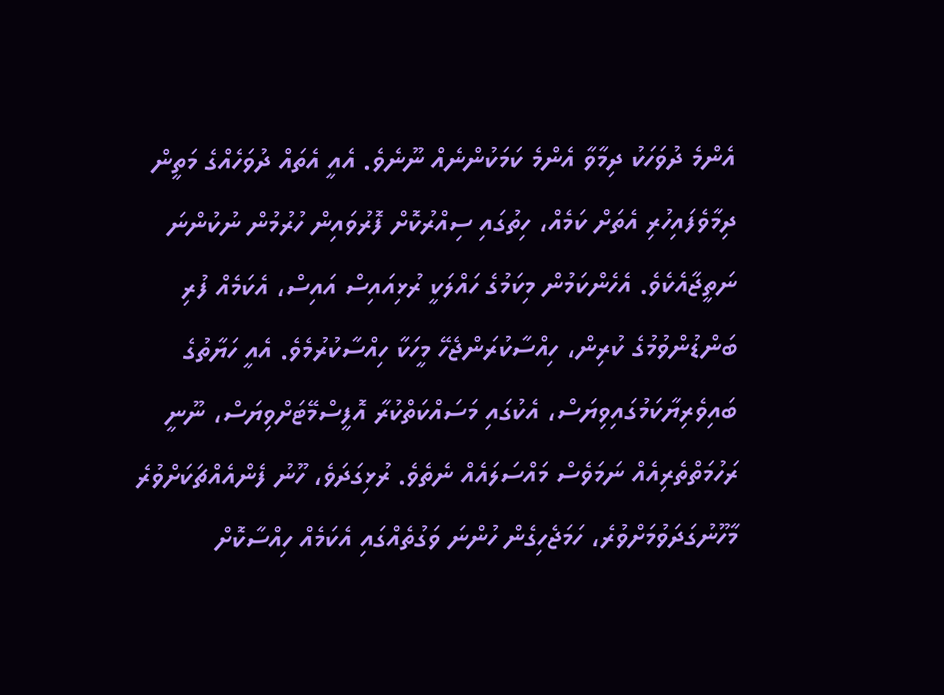އެންމެ ދުވަހަކު ދިމާވާ އެންމެ ކަމަކުންނެއް ނޫނެވެ. އެއީ އެތައް ދުވަހެއްގެ މަތީން ދިމާވެފައިހުރި އެތަށް ކަމެއް، ހިތުގައި ސިއްރުކޮށް ފޮރުވައިން ހުރުމުން ނުކުންނަ ނަތީޖާއެކެވެ. އެހެންކަމުން މިކަމުގެ ހައްލަކީ ރުޅިއައިސް އައިސް، އެކަމެއް ފުރި ބަންޑުންވުމުގެ ކުރިން، ހިއްސާކުރަންޖެހޭ މީހަކާ ހިއްސާކުރުމެވެ. އެއީ ހަޔާތުގެ ބައިވެރިޔާކަމުގައިވިޔަސް، އެކުގައި މަސައްކަތްކުރާ އޮފީސްމޭޓަށްވިޔަސް، ނޫނީ ރަހުމަތްތެރިއެއް ނަމަވެސް މައްސަލައެއް ނެތެވެ. ރުޅިގަދަވެ، ހޫނު ފެންއެއްޗަކަށްވުރެ މާހޫނުގަދަވުމަށްވުރެ، ހަމަޖެހިގެން ހުންނަ ވަގުތެއްގައި އެކަމެއް ހިއްސާކޮށް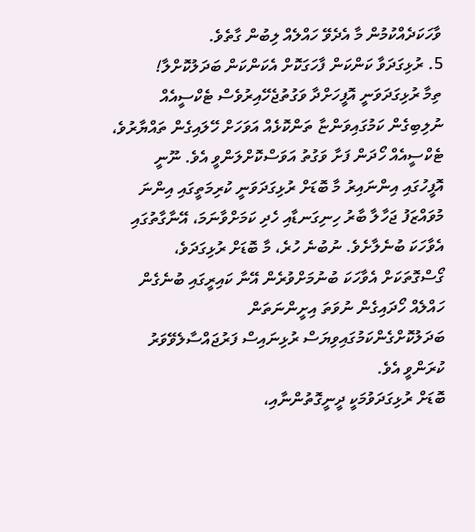ވާހަކަދެއްކުމުން މާ އެދެވޭ ހައްލެއް ލިބުން ގާތެވެ.
5. ރުޅިގަދަވާ ކަންކަން ފާހަގަކޮށް އެކަންކަން ބަދަލުކޮށްލާ!
ތިމާ ރުޅިގަދަވަނީ އޮފީހަށްދާ ވަގުތުޖެހޭއިރުވެސް ޓެކްސީއެއް ނުލިބިގެން ކަމުގައިވަންޏާ ތަންކޮޅެއް އަވަހަށް ހޭލައިގެން ތައްޔާރުވެ، ޓެކްސީއެއް ހޯދަން ފަށާ ވަގުތު އަވަސްކޮށްލަންވީ އެވެ. ނޫނީ އޮފީހުގައި އިންނައިރު މާ ބޮޑަށް ރުޅިގަދަވަނީ ކުރިމަތީގައި އިންނަ މުވައްޒަފު ޖަހާލާ ބާރު ހިނިގަނޑާއި ހެދި ކަމަށްވާނަމަ، އޭނާގާތުގައި އެވާހަކަ ބުނެލާށެވެ. ނުބުނެ ހުރެ، މާ ބޮޑަށް ރުޅިގަދަވެ، ގޯސްގޮތަކަށް އެވާހަކަ ބުނުމަށްވުރެން އޭނާ ކައިރީގައި ބުނެގެން ހައްލެއް ހޯދައިގެން ނުވަތަ އިށީންނަތަން ބަދަލުކޮށްގެންކަމުގައިވިޔަސް ރުޅިނައިސް ފަރުޖައްސާލެވޭވަރު ކުރަންވީ އެވެ.
ބޮޑަށް ރުޅިގަދަވުމަކީ ދީނީގޮތުންނާއި،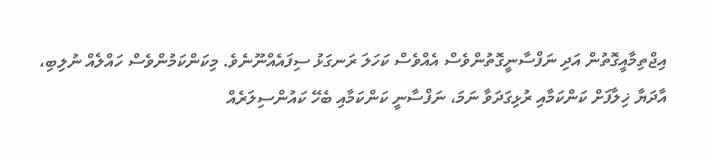އިޖްތިމާއީގޮތުން އަދި ނަފްސާނީގޮތުންވެސް އެއްވެސް ކަހަލަ ރަނގަޅު ސިފައެއްނޫނެވެ. މިކަންކަމުންވެސް ހައްލެއް ނުލިބި، އާދަޔާ ޚިލާފަށް ކަންކަމާއި ރުޅިގަދަވާ ނަމަ، ނަފްސާނީ ކަންކަމާއި ބެހޭ ކައުންސިލަރެއް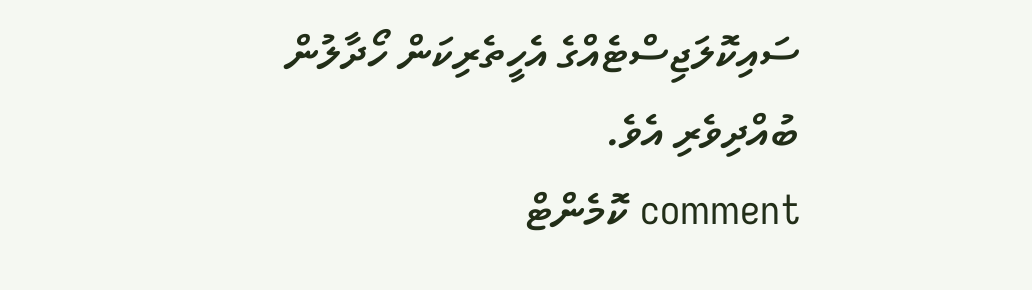ސައިކޮލަޖިސްޓެއްގެ އެހީތެރިކަން ހޯދާލުން ބުއްދިވެރި އެވެ.
comment ކޮމެންޓް